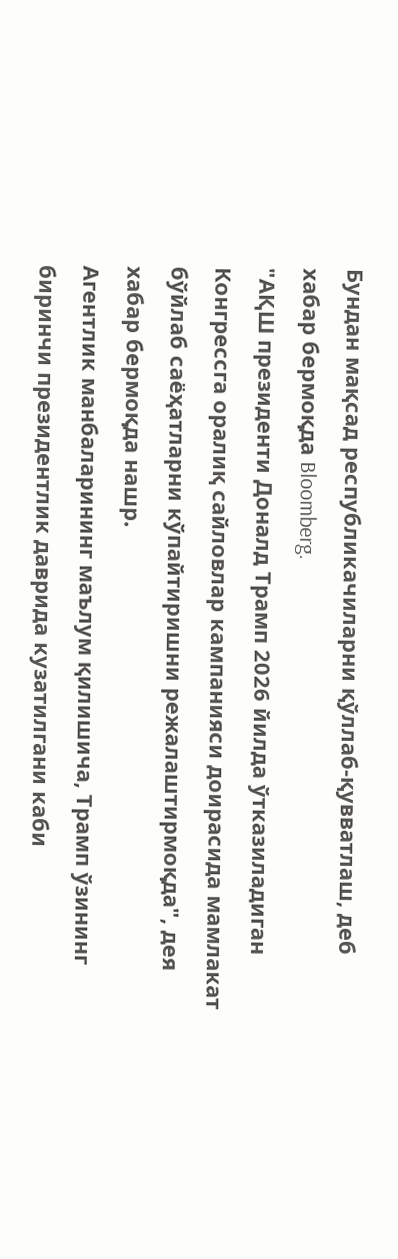Бундан мақсад республикачиларни қўллаб-қувватлаш, деб хабар бермоқда Bloomberg.
"АҚШ президенти Доналд Трамп 2026 йилда ўтказиладиган Конгрессга оралиқ сайловлар кампанияси доирасида мамлакат бўйлаб саёҳатларни кўпайтиришни режалаштирмоқда", дея хабар бермоқда нашр.
Агентлик манбаларининг маълум қилишича, Трамп ўзининг биринчи президентлик даврида кузатилгани каби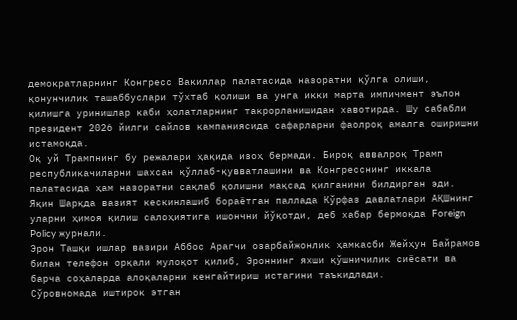демократларнинг Конгресс Вакиллар палатасида назоратни қўлга олиши, қонунчилик ташаббуслари тўхтаб қолиши ва унга икки марта импичмент эълон қилишга уринишлар каби ҳолатларнинг такрорланишидан хавотирда. Шу сабабли президент 2026 йилги сайлов кампаниясида сафарларни фаолроқ амалга оширишни истамоқда.
Оқ уй Трампнинг бу режалари ҳақида изоҳ бермади. Бироқ аввалроқ Трамп республикачиларни шахсан қўллаб-қувватлашини ва Конгресснинг иккала палатасида ҳам назоратни сақлаб қолишни мақсад қилганини билдирган эди.
Яқин Шарқда вазият кескинлашиб бораётган паллада Кўрфаз давлатлари АҚШнинг уларни ҳимоя қилиш салоҳиятига ишончни йўқотди, деб хабар бермоқда Foreign Policy журнали.
Эрон Ташқи ишлар вазири Аббос Арагчи озарбайжонлик ҳамкасби Жейҳун Байрамов билан телефон орқали мулоқот қилиб, Эроннинг яхши қўшничилик сиёсати ва барча соҳаларда алоқаларни кенгайтириш истагини таъкидлади.
Сўровномада иштирок этган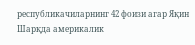республикачиларнинг 42 фоизи агар Яқин Шарқда америкалик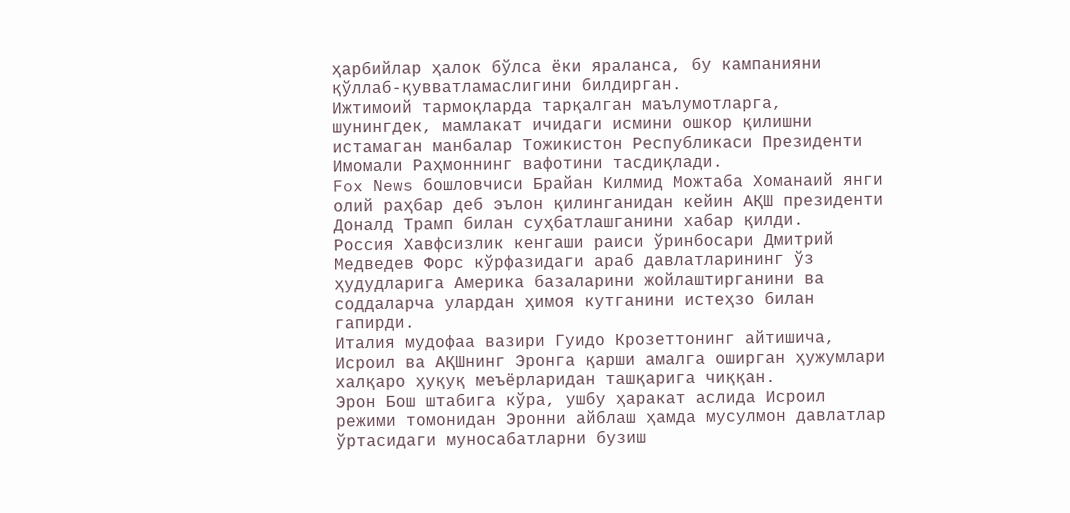ҳарбийлар ҳалок бўлса ёки яраланса, бу кампанияни қўллаб-қувватламаслигини билдирган.
Ижтимоий тармоқларда тарқалган маълумотларга, шунингдек, мамлакат ичидаги исмини ошкор қилишни истамаган манбалар Тожикистон Республикаси Президенти Имомали Раҳмоннинг вафотини тасдиқлади.
Fox News бошловчиси Брайан Килмид Можтаба Хоманаий янги олий раҳбар деб эълон қилинганидан кейин АҚШ президенти Доналд Трамп билан суҳбатлашганини хабар қилди.
Россия Хавфсизлик кенгаши раиси ўринбосари Дмитрий Медведев Форс кўрфазидаги араб давлатларининг ўз ҳудудларига Америка базаларини жойлаштирганини ва соддаларча улардан ҳимоя кутганини истеҳзо билан гапирди.
Италия мудофаа вазири Гуидо Крозеттонинг айтишича, Исроил ва АҚШнинг Эронга қарши амалга оширган ҳужумлари халқаро ҳуқуқ меъёрларидан ташқарига чиққан.
Эрон Бош штабига кўра, ушбу ҳаракат аслида Исроил режими томонидан Эронни айблаш ҳамда мусулмон давлатлар ўртасидаги муносабатларни бузиш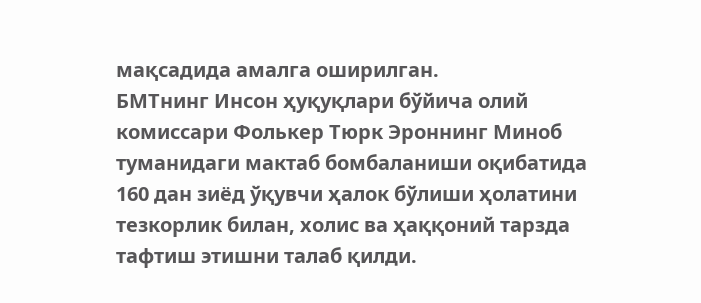мақсадида амалга оширилган.
БМТнинг Инсон ҳуқуқлари бўйича олий комиссари Фолькер Тюрк Эроннинг Миноб туманидаги мактаб бомбаланиши оқибатида 160 дан зиёд ўқувчи ҳалок бўлиши ҳолатини тезкорлик билан, холис ва ҳаққоний тарзда тафтиш этишни талаб қилди.